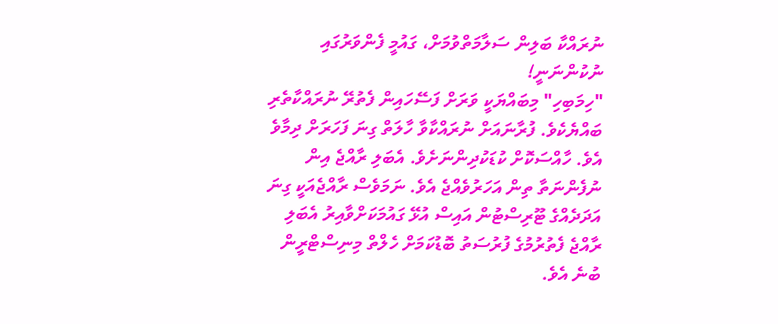ނުރައްކާ ބަލިން ސަލާމަތްވުމަށް، ގައުމީ ފެންވަރުގައި ނުކުންނަނީ!
"ހިމަބިހި" މިބައްޔަކީ ވަރަށް ފަސޭހައިން ފެތުރޭ ނުރައްކާތެރި ބައްޔެކެވެ. ފުރާނައަށް ނުރައްކާވާ ހާލަތް ގިނަ ފަހަރަށް ދިމާވެ އެވެ. ހާއްސަކޮށް ކުޑަކުދިންނަށެވެ. އެބަލި ރާއްޖެ އިން ނުފެންނަތާ ތިން އަހަރުވެއްޖެ އެވެ. ނަމަވެސް ރާއްޖެއަކީ ގިނަ އަދަދެއްގެ ޓޫރިސްޓުން އައިސް އުޅޭ ގައުމަކަށްވާއިރު އެބަލި ރާއްޖެ ފެތުރުމުގެ ފުރުސަތު ބޮޑުކަމަށް ހެލްތް މިނިސްޓްރީން ބުނެ އެވެ.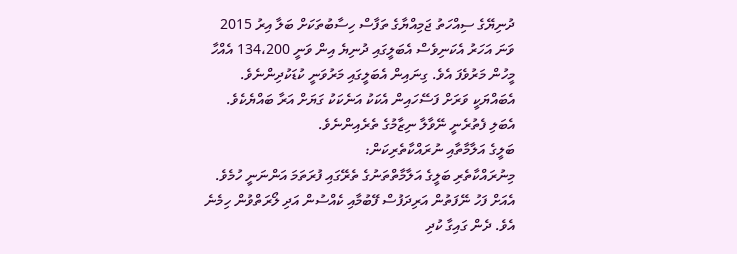ދުނިޔޭގެ ސިއްހަތު ޖަމިއްޔާގެ ތަފާސް ހިސާބުތަކަށް ބަލާ އިރު 2015 ވަނަ އަހަރު އެކަނިވެސް އެބަލީގައި ދުނިޔެ އިން ވަނީ 134،200 އެއްހާ މީހުން މަރުވެފަ އެވެ. ގިނައިން އެބަލީގައި މަރުވަނީ ކުޑަކުދިންނެވެ. އެބައްޔަކީ ވަރަށް ފަސޭހައިން އެކަކު އަނެކަކު ގަޔަށް އަރާ ބައްޔެކެވެ. އެބަލި ފެތުރެނީ ނޭވާލާ ނިޒާމުގެ ތެރެއިންނެވެ.
ބަލީގެ އަލާމާތާއި ނުރައްކާތެރިކަން:
މިނުރައްކާތެރި ބަލީގެ އަލާމާތްތަނުގެ ތެރޭގައި ފުރަތަމަ އަންނަނީ ހުމެވެ. އެއަށް ފަހު ނޭފަތުން އަރިދަފުސް ފޭބުމާއި ކެއްސުން އަދި ލޯރަތްވުން ހިމެނެ އެވެ. ދެން ގައިގާ ކުދި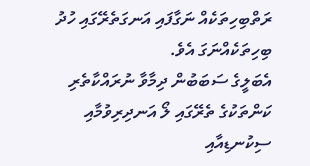ރަތްބިހިތަކެއް ނަގާފައި އަނގަތެރޭގައި ހުދު ބިހިތަކެއްނަގަ އެވެ.
އެބަލީގެ ސަބަބުން ދިމާވާ ނުރައްކާތެރި ކަންތަކުގެ ތެރޭގައި ލޯ އަނދިރިވުމާއި ސިކުނޑިއާއި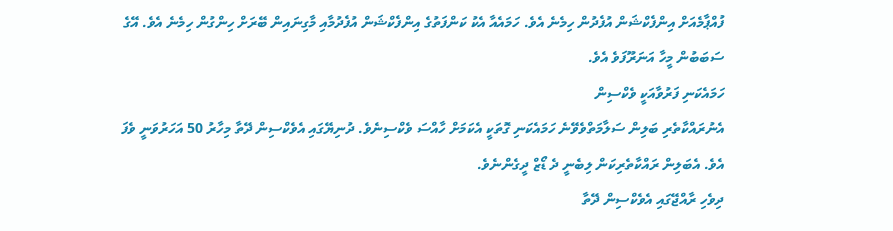ފުއްޕާމެއަށް އިންފެކްޝަން އުފެދުން ހިމެނެ އެވެ. ހަމައެއާ އެކު ކަންފަތުގެ އިންފެކްޝަން އުފެދުމާއި މާގިނައިން ބޭރަށް ހިންގުން ހިމެނެ އެވެ. އޭގެ ސަބަބުން މީހާ އަނަރޫފަވެ އެވެ.
ހަމައެކަނި ފަރުވާއަކީ ވެކްސިން
އެނުރައްކާތެރި ބަލިން ސަލާމަތްވެވޭނެ ހަމައެކަނި ގޮތަކީ އެކަމަށް ހާއްސަ ވެކްސިނެވެ. ދުނިޔޭގައި އެވެކްސިން ދޭތާ މިހާރު 50 އަހަރުވަނީ ވެފަ އެވެ. އެބަލިން ރައްކާތެރިކަން ލިބެނީ ދެ ޑޯޒް ދީގެންނެވެ.
ދިވެހި ރާއްޖޭގައި އެވެކްސިން ދޭތާ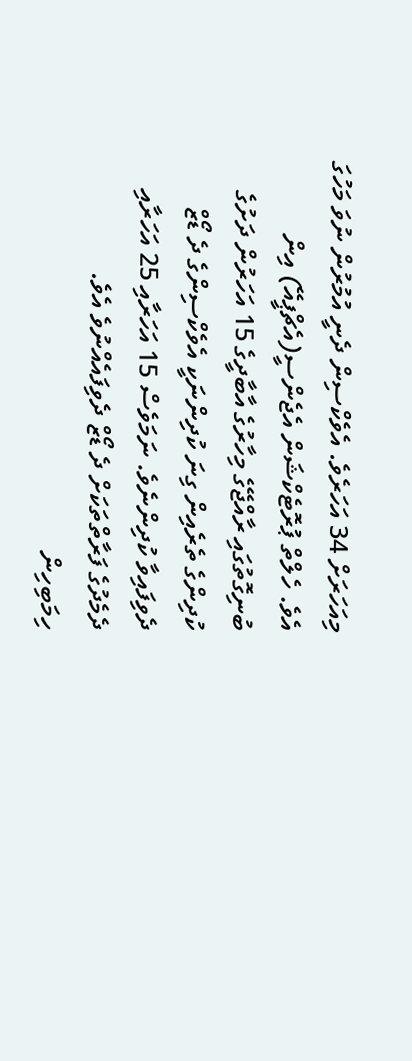މިއަހަރަށް 34 އަހަރެވެ. އެވެކްސިން ދެނީ އުމުރުން ނުވަ މަހުގަ އެވެ. ހެލްތް ޕުރޮޓެކްޝަން އެޖެންސީ(އެޗްޕީއޭ) އިން ބުނިގޮތުގައި ރާއްޖޭގެ މިހާރުގެ އާބާދީގެ 15 އަހަރުން ދަށުގެ ކުދިންގެ ތެރެއިން ގިނަ ކުދިންނަކީ އެވެކްސިންގެ ދެ ޑޯޒް ދެވިފައިވާ ކުދިންނެވެ. ނަމަވެސް 15 އަހަރާއި 25 އަހަރާއި ދެމެދުގެ ފަރާތްތަކަށް ދެ ޑޯޒް ދެވިފައެއްނުވެ އެވެ.
ހިމަބިހިން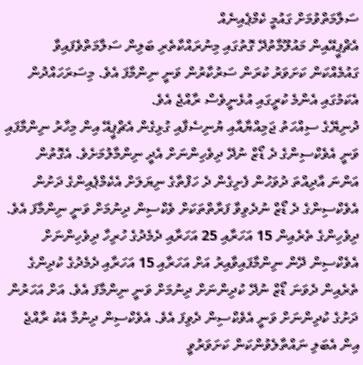ސަލާމަތްވުމަށް ގައުމީ ކެމްޕެއިނެއް
އެޗްޕީއޭއިން މައުލޫމާތުދޭ ގޮތުގައި މިނުރައްކާތެރި ބަލިން ސަލާމަތްވެފައިވާ ގައުމެއްކަން ކަށަވަރު ކުރަން ސަރުކާރުން ވަނީ ނިންމާފަ އެވެ. މިސަރަހައްދުން އެކަމުގައި އެންމެ ކުރީގައި އުޅެނީވެސް ރާއްޖެ އެވެ.
ދުނިޔޭގެ ސިއްހަތު ޖަމިއްޔާއާއި ޔުނިސެފާއި ގުޅިގެން އެޗްޕީއޭ އިން މިހާރު ނިންމާފައި ވަނީ އެވެކްސިންގެ ދެ ޑޯޒް ނުދޭ ދިވެހިންނަށް އެދީ ނިންމާލުމަށެވެ. އެގޮތުން އަންނަ އާދިއްތަ ދުވަހުން ފެށިގެން ދެ ހަފްތާގެ ނިޔަލަށް އެކެމްޕެއިންގެ ދަށުން އެވެކްސިންގެ ދެ ޑޯޒް ނުދެވިވާ ފަރާތްތަކަށް ވެކްސިން ދިނުމަށް ވަނީ ނިންމާފަ އެވެ.
ދިވެހިންގެ ތެރެއިން 15 އަހަރާއި 25 އަހަރާއި ދެމެދުގެ ހުރިހާ ދިވެހިންނަށް އެވެކްސިން ދޭން ނިންމާފައިވާއިރު އަށް އަހަރާއި 15 އަހަރާއި ދެމެދުގެ ކުދިންގެ ތެރެއިން ދެވަނަ ޑޯޒް ނުދޭ ކުދިންނަށް ދިނުމަށް ވަނީ ނިންމާފަ އެވެ. އަށް އަހަރުން ދަށުގެ ކުދިންނަށް ވަނީ އެވެކްސިން ދެވިފަ އެވެ. އެވެކްސިން ދިނުމާ އެކު ރާއްޖެ އިން އެބަލި ނައްތާލެވުންކަން ކަށަވަރުވީ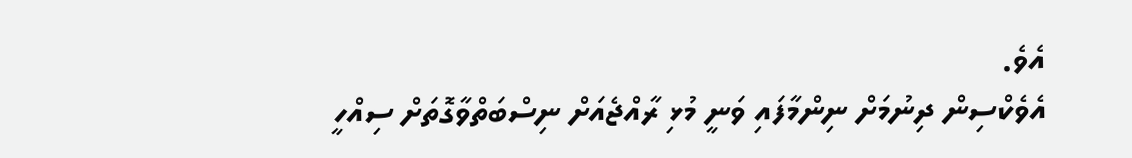އެވެ.
އެވެކްސިން ދިނުމަށް ނިންމާފައި ވަނީ މުޅި ރާއްޖެއަށް ނިސްބަތްވާގޮތަށް ސިއްހީ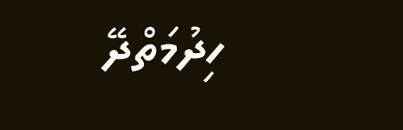ހިދުމަތްދޭ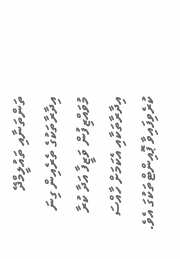ތަންތަނާއި ތައުލީމްދޭ އިދާރާތަކުގެ ތެރެއިން ގިނަ މުވައްޒިފުން ވަޒީފާ އަދާ ކުރާ އިދާރާތަކާއި އެކަމަށް ހާއްސަ ކުރެވިފައިވާ ޕޮއިންޓްތަކުގަ އެވެ.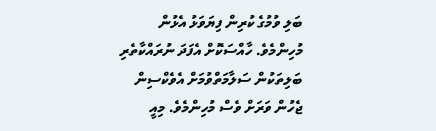ބަލި ވުމުގެ ކުރިން ފިޔަވަޅު އެޅުން މުހިންމެވެ. ހާއްސަކޮށް އެފަދަ ނުރައްކާތެރި ބަލިތަކުން ސަލާމަތްވުމަށް އެވެކްސިން ޖެހުން ވަރަށް ވެސް މުހިންމެވެ. މިއީ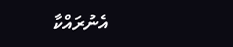އެނުރައްކާ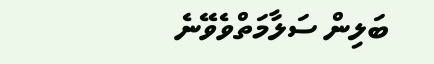ބަލިން ސަލާމަތްވެވޭނެ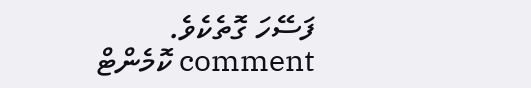ފަސޭހަ ގޮތެކެވެ.
comment ކޮމެންޓް